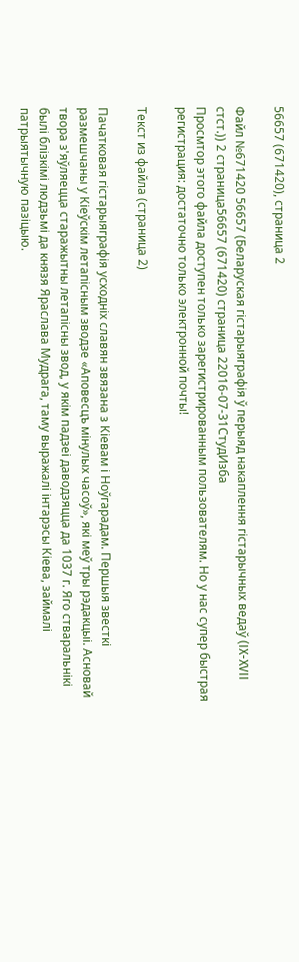56657 (671420), страница 2

Файл №671420 56657 (Беларуская гістарыяграфія ў перыяд накаплення гістарычных ведаў (IX-XVII стст.)) 2 страница56657 (671420) страница 22016-07-31СтудИзба
Просмтор этого файла доступен только зарегистрированным пользователям. Но у нас супер быстрая регистрация: достаточно только электронной почты!

Текст из файла (страница 2)

Пачатковая гістарыяграфія усходніх славян звязана з Кіевам і Ноўгарадам. Першыя звесткі размешчаны у Кіеўскім летапісным зводзе «Аповесцъ мінулых часоў», які меў тры рэдакцыі. Асновай твора з'яўляецца старажытны летапісны звод, у якім падзеі даводзяцца да 1037 г. Яго стваральнікі былі блізкімі людзьмі да князя Яраслава Мудрага, таму выражалі інтарэсы Кіева, займалі патрыятычную пазіцыю.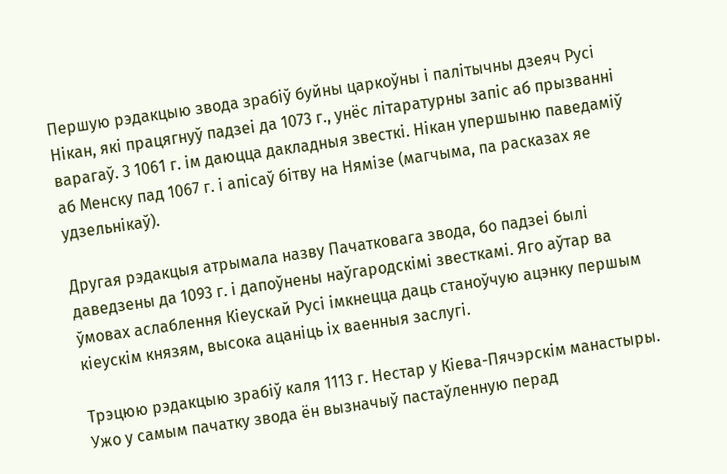Першую рэдакцыю звода зрабіў буйны царкоўны і палітычны дзеяч Русі Нікан, які працягнуў падзеі да 1073 г., унёс літаратурны запіс аб прызванні варагаў. 3 1061 г. ім даюцца дакладныя звесткі. Нікан упершыню паведаміў аб Менску пад 1067 г. і апісаў бітву на Нямізе (магчыма, па расказах яе удзельнікаў).

Другая рэдакцыя атрымала назву Пачатковага звода, бо падзеі былі даведзены да 1093 г. і дапоўнены наўгародскімі звесткамі. Яго аўтар ва ўмовах аслаблення Кіеускай Русі імкнецца даць станоўчую ацэнку першым кіеускім князям, высока ацаніць іх ваенныя заслугі.

Трэцюю рэдакцыю зрабіў каля 1113 г. Нестар у Кіева-Пячэрскім манастыры. Ужо у самым пачатку звода ён вызначыў пастаўленную перад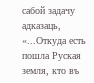сабой задачу адказаць, «...Откуда есть пошла Руская земля, кто въ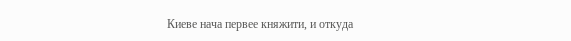Киеве нача первее княжити, и откуда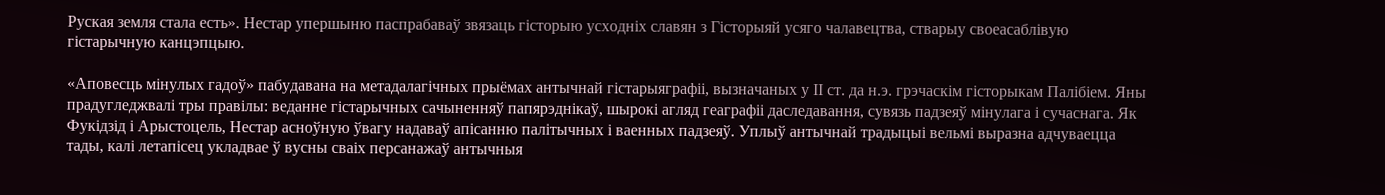Руская земля стала есть». Нестар упершыню паспрабаваў звязаць гісторыю усходніх славян з Гісторыяй усяго чалавецтва, стварыу своеасаблівую гістарычную канцэпцыю.

«Аповесць мінулых гадоў» пабудавана на метадалагічных прыёмах антычнай гістарыяграфіі, вызначаных у ІІ ст. да н.э. грэчаскім гісторыкам Палібіем. Яны прадугледжвалі тры правілы: веданне гістарычных сачыненняў папярэднікаў, шырокі агляд геаграфіі даследавання, сувязь падзеяў мінулага і сучаснага. Як Фукідзід і Арыстоцель, Нестар асноўную ўвагу надаваў апісанню палітычных і ваенных падзеяў. Уплыў антычнай традыцыі вельмі выразна адчуваецца тады, калі летапісец укладвае ў вусны сваіх персанажаў антычныя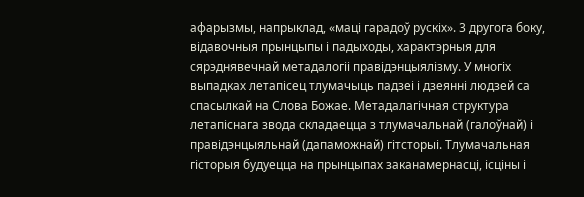афарызмы, напрыклад, «маці гарадоў рускіх». 3 другога боку, відавочныя прынцыпы і падыходы, характэрныя для сярэднявечнай метадалогіі правідэнцыялізму. У многіх выпадках летапісец тлумачыць падзеі і дзеянні людзей са спасылкай на Слова Божае. Метадалагічная структура летапіснага звода складаецца з тлумачальнай (галоўнай) і правідэнцыяльнай (дапаможнай) гітсторыі. Тлумачальная гісторыя будуецца на прынцыпах заканамернасці, ісціны і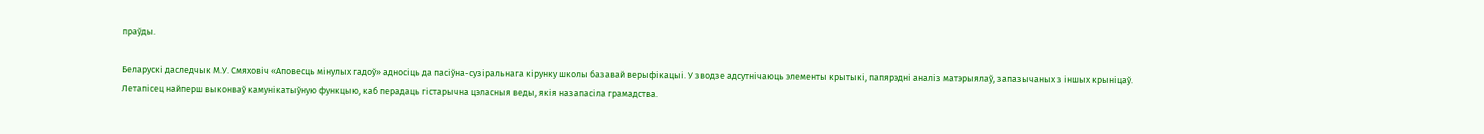праўды.

Беларускі даследчык М.У. Смяховіч «Аповесць мінулых гадоў» адносіць да пасіўна-сузіральнага кірунку школы базавай верыфікацыі. У зводзе адсутнічаюць элементы крытыкі, папярэдні аналіз матэрыялаў, запазычаных з іншых крыніцаў. Летапісец найперш выконваў камунікатыўную функцыю, каб перадаць гістарычна цэласныя веды, якія назапасіла грамадства.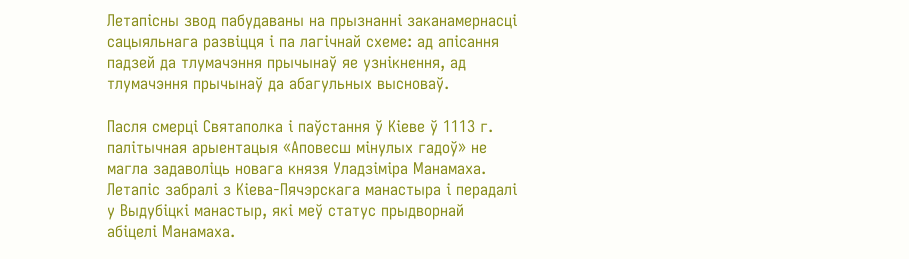Летапісны звод пабудаваны на прызнанні заканамернасці сацыяльнага развіцця і па лагічнай схеме: ад апісання падзей да тлумачэння прычынаў яе узнікнення, ад тлумачэння прычынаў да абагульных высноваў.

Пасля смерці Святаполка і паўстання ў Кіеве ў 1113 г. палітычная арыентацыя «Аповесш мінулых гадоў» не магла задаволіць новага князя Уладзіміра Манамаха. Летапіс забралі з Кіева-Пячэрскага манастыра і перадалі у Выдубіцкі манастыр, які меў статус прыдворнай абіцелі Манамаха.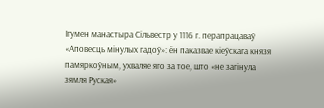Iгумен манастыра Сільвестр у 1116 г. перапрацаваў «Аповесць мінулых гадоў»: ён паказвае кіеўскага князя памяркоўным, ухваляе яго за тое, што «не загінула зямля Руская»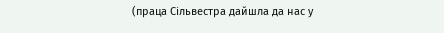(праца Сільвестра дайшла да нас у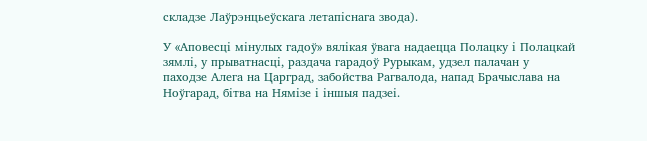складзе Лаўрэнцьеўскага летапіснага звода).

У «Аповесці мінулых гадоў» вялікая ўвага надаецца Полацку і Полацкай зямлі, у прыватнасці, раздача гарадоў Рурыкам, удзел палачан у паходзе Алега на Царград, забойства Рагвалода, напад Брачыслава на Ноўгарад, бітва на Нямізе і іншыя падзеі.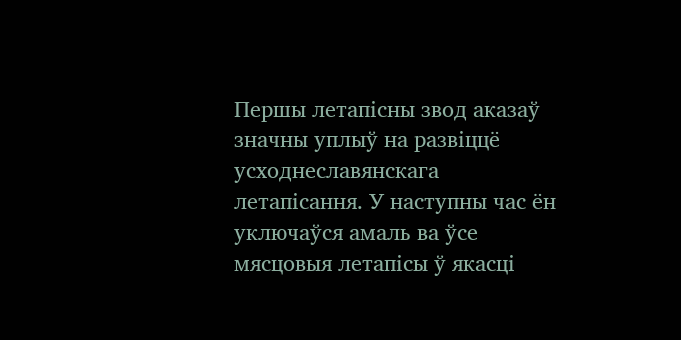Першы летапісны звод аказаў значны уплыў на развіццё усходнеславянскага летапісання. У наступны час ён уключаўся амаль ва ўсе мясцовыя летапісы ў якасці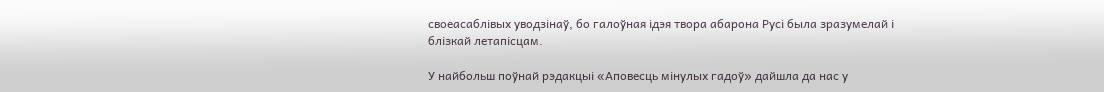своеасаблівых уводзінаў, бо галоўная ідэя твора абарона Русі была зразумелай і блізкай летапісцам.

У найбольш поўнай рэдакцыі «Аповесць мінулых гадоў» дайшла да нас у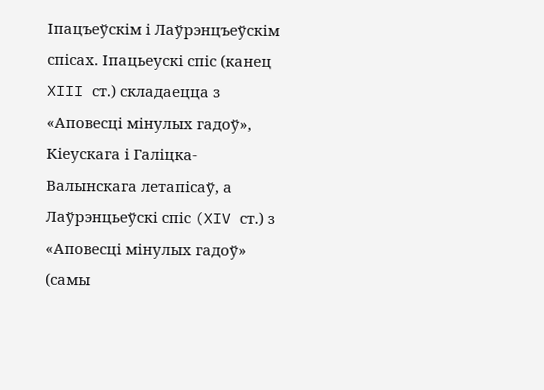Іпацъеўскім і Лаўрэнцъеўскім спісах. Іпацьеускі спіс (канец XIII ст.) складаецца з «Аповесці мінулых гадоў», Кіеускага і Галіцка-Валынскага летапісаў, а Лаўрэнцьеўскі спіс (XIV ст.) з «Аповесці мінулых гадоў» (самы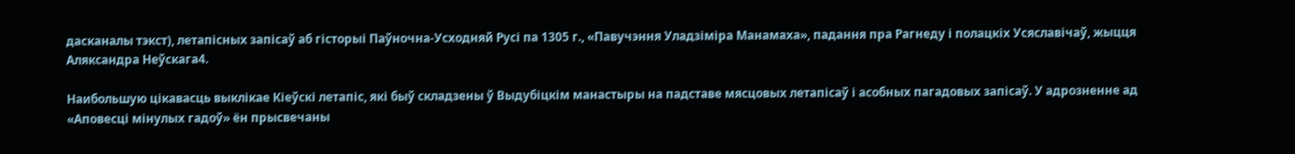дасканалы тэкст), летапісных запісаў аб гісторыі Паўночна-Усходняй Русі па 1305 г., «Павучэння Уладзіміра Манамаха», падання пра Рагнеду і полацкіх Усяславічаў, жыцця Аляксандра Неўскага4.

Наибольшую цікавасць выклікае Кіеўскі летапіс, які быў складзены ў Выдубіцкім манастыры на падставе мясцовых летапісаў і асобных пагадовых запісаў. У адрозненне ад «Аповесці мінулых гадоў» ён прысвечаны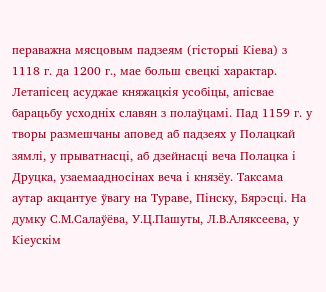пераважна мясцовым падзеям (гісторыі Кіева) з 1118 г. да 1200 г., мае больш свецкі характар. Летапісец асуджае княжацкія усобіцы, апісвае барацьбу усходніх славян з полаўцамі. Пад 1159 г. у творы размешчаны аповед аб падзеях у Полацкай зямлі, у прыватнасці, аб дзейнасці веча Полацка і Друцка, узаемаадносінах веча і князёу. Таксама аутар акцантуе ўвагу на Тураве, Пінску, Бярэсці. На думку С.М.Салаўёва, У.Ц.Пашуты, Л.В.Аляксеева, у Кіеускім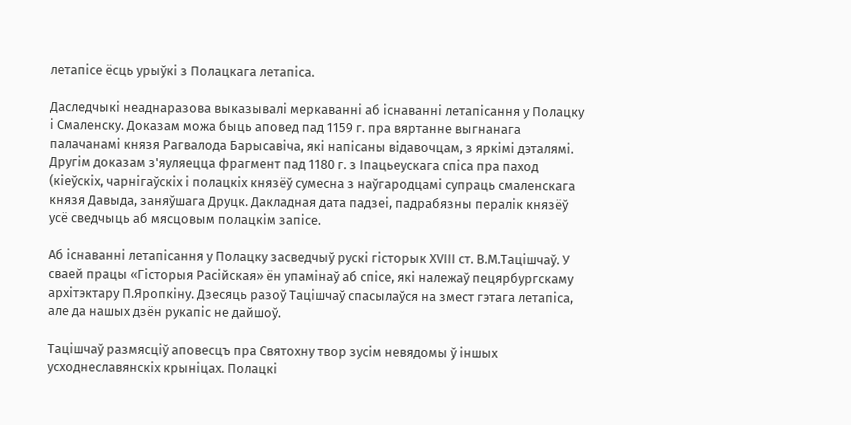летапісе ёсць урыўкі з Полацкага летапіса.

Даследчыкі неаднаразова выказывалі меркаванні аб існаванні летапісання у Полацку і Смаленску. Доказам можа быць аповед пад 1159 г. пра вяртанне выгнанага палачанамі князя Рагвалода Барысавіча, які напісаны відавочцам, з яркімі дэталямі. Другім доказам з'яуляецца фрагмент пад 1180 г. з Іпацьеускага спіса пра паход (кіеўскіх, чарнігаўскіх і полацкіх князёў сумесна з наўгародцамі супраць смаленскага князя Давыда, заняўшага Друцк. Дакладная дата падзеі, падрабязны пералік князёў усё сведчыць аб мясцовым полацкім запісе.

Аб існаванні летапісання у Полацку засведчыў рускі гісторык XVIII ст. В.М.Тацішчаў. У сваей працы «Гісторыя Расійская» ён упамінаў аб спісе, які належаў пецярбургскаму архітэктару П.Яропкіну. Дзесяць разоў Тацішчаў спасылаўся на змест гэтага летапіса, але да нашых дзён рукапіс не дайшоў.

Тацішчаў размясціў аповесцъ пра Святохну твор зусім невядомы ў іншых усходнеславянскіх крыніцах. Полацкі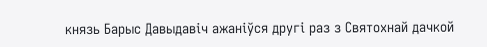князь Барыс Давыдавіч ажаніўся другі раз з Святохнай дачкой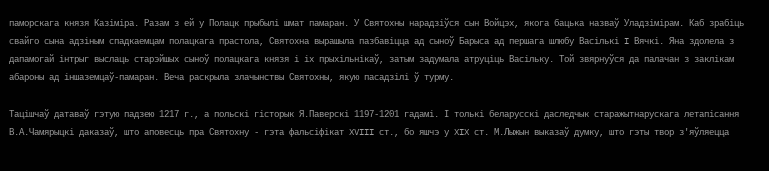паморскага князя Казіміра. Разам з ей у Полацк прыбылі шмат памаран. У Святохны нарадзіўся сын Войцэх, якога бацька назваў Уладзімірам. Каб зрабіць свайго сына адзіным спадкаемцам полацкага прастола, Святохна вырашыла пазбавіцца ад сыноў Барыса ад першага шлюбу Васількі I Вячкі. Яна здолела з дапамогай інтрыг выслаць старэйшых сыноў полацкага князя і іх прыхільнікаў, затым задумала атруціць Васільку. Той звярнуўся да палачан з заклікам абароны ад іншаземцаў-памаран. Веча раскрыла злачынствы Святохны, якую пасадзілі ў турму.

Тацішчаў датаваў гэтую падзею 1217 г., а польскі гісторык Я.Паверскі 1197-1201 гадамі. І толькі беларусскі даследчык старажытнарускага летапісання В.А.Чамярыцкі даказаў, што аповесць пра Святохну - гэта фальсіфікат XVIII ст., бо яшчэ у XIX ст. М.Лыжын выказаў думку, што гэты твор з'яўляецца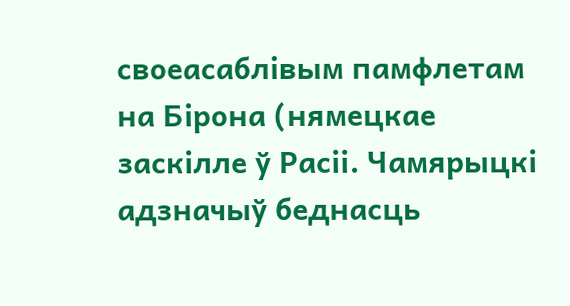своеасаблівым памфлетам на Бірона (нямецкае заскілле ў Расіі. Чамярыцкі адзначыў беднасць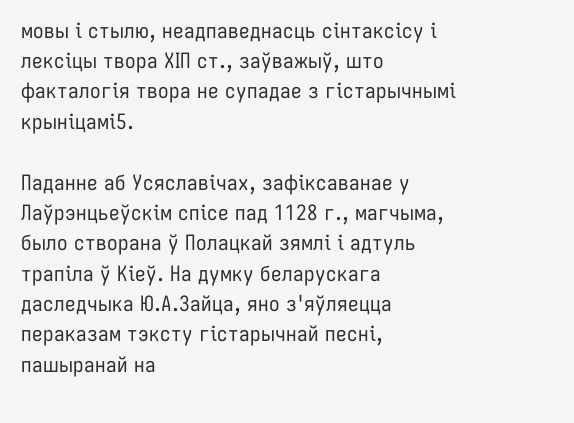мовы і стылю, неадпаведнасць сінтаксісу і лексіцы твора XIП ст., заўважыў, што факталогія твора не супадае з гістарычнымі крыніцамі5.

Паданне аб Усяславічах, зафіксаванае у Лаўрэнцьеўскім спісе пад 1128 г., магчыма, было створана ў Полацкай зямлі і адтуль трапіла ў Кіеў. На думку беларускага даследчыка Ю.А.Зайца, яно з'яўляецца пераказам тэксту гістарычнай песні, пашыранай на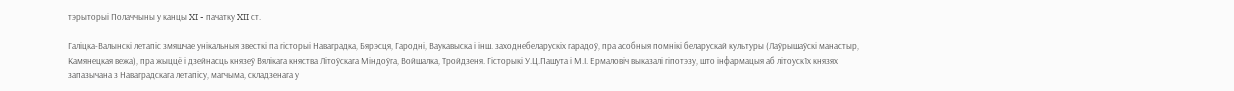тэрыторыі Полаччыны у канцы XI - пачатку XII ст.

Галіцка-Валынскі летапіс змяшчае унікальныя звесткі па гісторыі Наваградка, Бярэсця, Гародні, Ваукавыска і інш. заходнебеларускіх гарадоў, пра асобныя помнікі беларускай культуры (Лаўрышаўскі манастыр, Камянецкая вежа), пра жыццё і дзейнасць князеў Вялікага княства Літоўскага Міндоўга, Войшалка, Тройдзеня. Гісторыкі У.Ц.Пашута і М.І. Ермаловіч выказалі гіпотэзу, што інфармацыя аб літоуск1х князях запазычана з Наваградскага летапісу, магчыма, складзенага у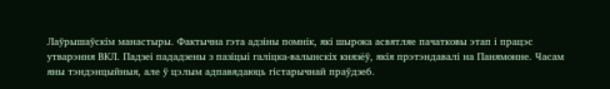Лаўрышаўскім манастыры. Фактычна гэта адзіны помнік, які шырока асвятляе пачатковы этап і працэс утварэння ВКЛ. Падзеі пададзены з пазіцыі галіцка-валынскіх князёў, якія прэтэндавалі на Панямонне. Часам яны тэндэнцыйныя, але ў цэлым адпавядаюць гістарычнай праўдзе6.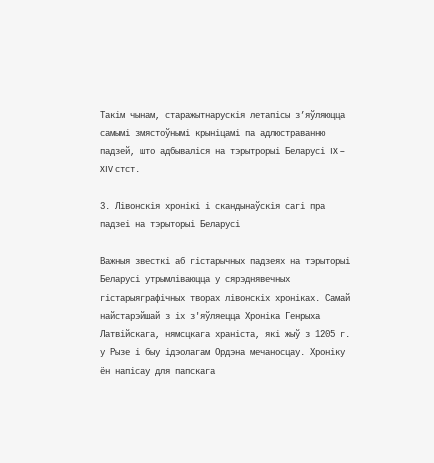Такім чынам, старажытнарускія летапісы з’яўляюцца самымі змястоўнымі крыніцамі па адлюстраванню падзей, што адбываліся на тэрытрорыі Беларусі IX – XIV стст.

3. Лівонскія хронікі і скандынаўскія сагі пра падзеі на тэрыторыі Беларусі

Важныя звесткі аб гістарычных падзеях на тэрыторыі Беларусі утрымліваюцца у сярэднявечных гістарыяграфічных творах лівонскіх хроніках. Самай найстарэйшай з іх з'яўляецца Хроніка Генрыха Латвійскага, нямсцкага храніста, які жыў з 1205 г. у Рызе і быу ідэолагам Ордэна мечаносцау. Хроніку ён напісау для папскага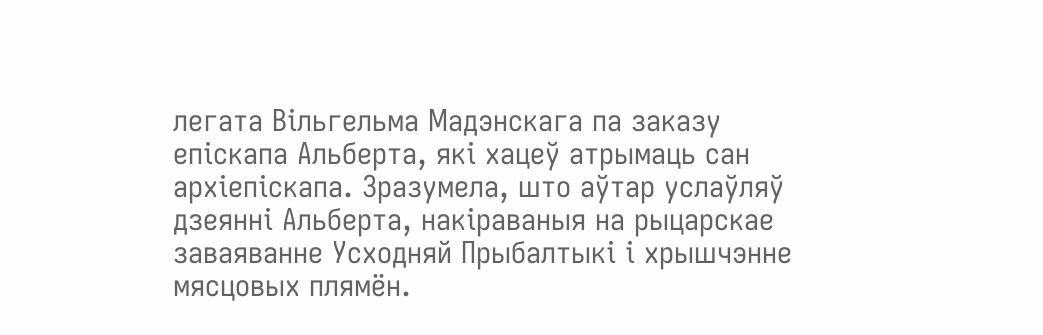легата Вільгельма Мадэнскага па заказу епіскапа Альберта, які хацеў атрымаць сан архіепіскапа. Зразумела, што аўтар услаўляў дзеянні Альберта, накіраваныя на рыцарскае заваяванне Усходняй Прыбалтыкі і хрышчэнне мясцовых плямён.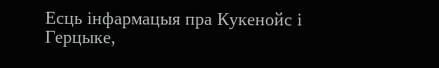Есць інфармацыя пра Кукенойс і Герцыке,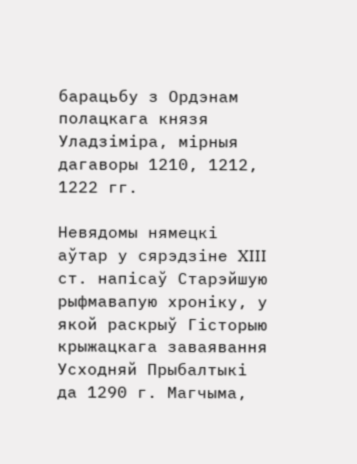барацьбу з Ордэнам полацкага князя Уладзіміра, мірныя дагаворы 1210, 1212, 1222 гг.

Невядомы нямецкі аўтар у сярэдзіне XIII ст. напісаў Старэйшую рыфмавапую хроніку, у якой раскрыў Гісторыю крыжацкага заваявання Усходняй Прыбалтыкі да 1290 г. Магчыма,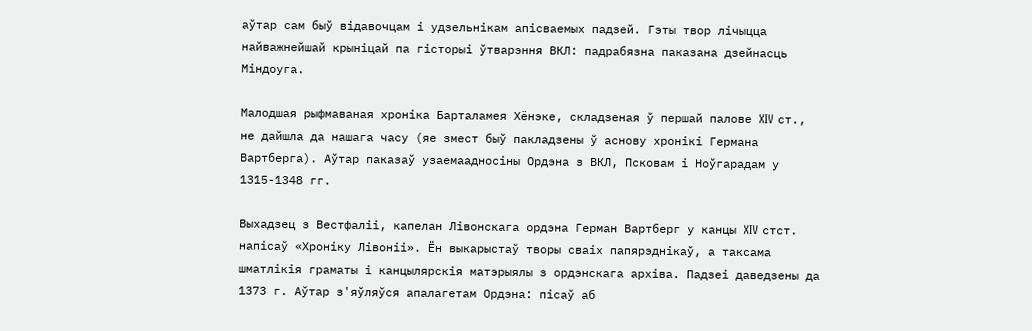аўтар сам быў відавочцам і удзельнікам апісваемых падзей. Гэты твор лічыцца найважнейшай крыніцай па гісторыі ўтварэння ВКЛ: падрабязна паказана дзейнасць Міндоуга.

Малодшая рыфмаваная хроніка Барталамея Хёнэке, складзеная ў першай палове XIV ст., не дайшла да нашага часу (яе змест быў пакладзены ў аснову хронікі Германа Вартберга). Аўтар паказаў узаемаадносіны Ордэна з ВКЛ, Псковам і Ноўгарадам у 1315-1348 гг.

Выхадзец з Вестфаліі, капелан Лівонскага ордэна Герман Вартберг у канцы XIV стст. напісаў «Хроніку Лівоніі». Ён выкарыстаў творы сваіх папярэднікаў, а таксама шматлікія граматы і канцылярскія матэрыялы з ордэнскага архіва. Падзеі даведзены да 1373 г. Аўтар з'яўляўся апалагетам Ордэна: пісаў аб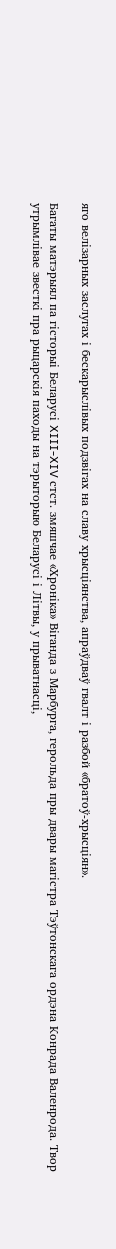яго велізарных заслугах і бескарыслівых подзвігах на славу хрысціянства, апраўдваў гвалт і разбой «братоў-хрысціян».

Багаты матэрыял па гісторыі Беларусі XIII-XIV стст. змяшчае «Хроніка» Віганда з Марбурга, герольда пры двары магістра Тэўтонскага ордэна Конрада Валенрода. Твор утрымлівае звесткі пра рыцарскія паходы на тэрыторыю Беларусі і Літвы, у прыватнасці,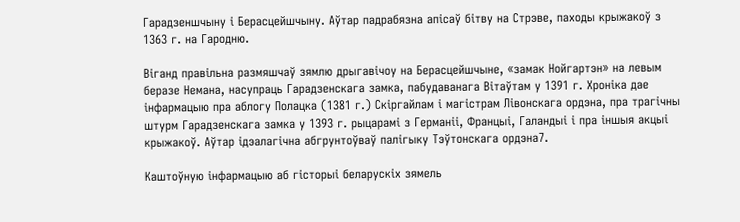Гарадзеншчыну і Берасцейшчыну. Аўтар падрабязна апісаў бітву на Стрэве, паходы крыжакоў з 1363 г. на Гародню.

Віганд правільна размяшчаў зямлю дрыгавічоу на Берасцейшчыне, «замак Нойгартэн» на левым беразе Немана, насупраць Гарадзенскага замка, пабудаванага Вітаўтам у 1391 г. Хроніка дае інфармацыю пра аблогу Полацка (1381 г.) Скіргайлам і магістрам Лівонскага ордэна, пра трагічны штурм Гарадзенскага замка у 1393 г. рыцарамі з Германіі, Францыі, Галандыі і пра іншыя акцыі крыжакоў. Аўтар ідэалагічна абгрунтоўваў палігыку Тэўтонскага ордэна7.

Каштоўную інфармацыю аб гісторыі беларускіх зямель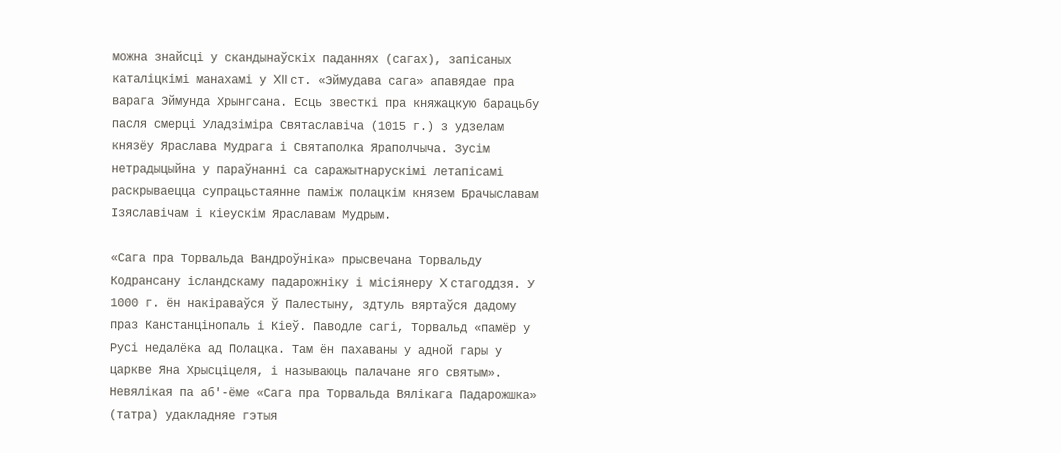можна знайсці у скандынаўскіх паданнях (сагах), запісаных каталіцкімі манахамі у XII ст. «Эймудава сага» апавядае пра варага Эймунда Хрынгсана. Есць звесткі пра княжацкую барацьбу пасля смерці Уладзіміра Святаславіча (1015 г.) з удзелам князёу Яраслава Мудрага і Святаполка Яраполчыча. Зусім нетрадыцыйна у параўнанні са саражытнарускімі летапісамі раскрываецца супрацьстаянне паміж полацкім князем Брачыславам Ізяславічам і кіеускім Яраславам Мудрым.

«Сага пра Торвальда Вандроўніка» прысвечана Торвальду Кодрансану ісландскаму падарожніку і місіянеру X стагоддзя. У 1000 г. ён накіраваўся ў Палестыну, здтуль вяртаўся дадому праз Канстанцінопаль і Кіеў. Паводле сагі, Торвальд «памёр у Русі недалёка ад Полацка. Там ён пахаваны у адной гары у царкве Яна Хрысціцеля, і называюць палачане яго святым». Невялікая па аб'-ёме «Сага пра Торвальда Вялікага Падарожшка» (татра) удакладняе гэтыя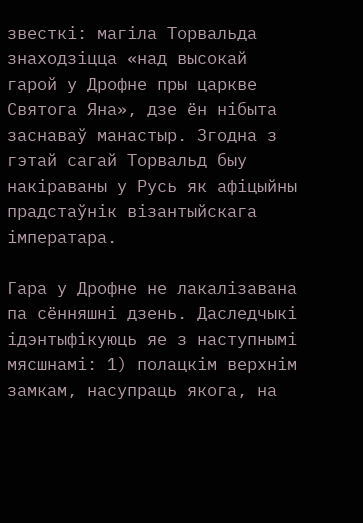звесткі: магіла Торвальда знаходзіцца «над высокай гарой у Дрофне пры царкве Святога Яна», дзе ён нібыта заснаваў манастыр. Згодна з гэтай сагай Торвальд быу накіраваны у Русь як афіцыйны прадстаўнік візантыйскага імператара.

Гара у Дрофне не лакалізавана па сённяшні дзень. Даследчыкі ідэнтыфікуюць яе з наступнымі мясшнамі: 1) полацкім верхнім замкам, насупраць якога, на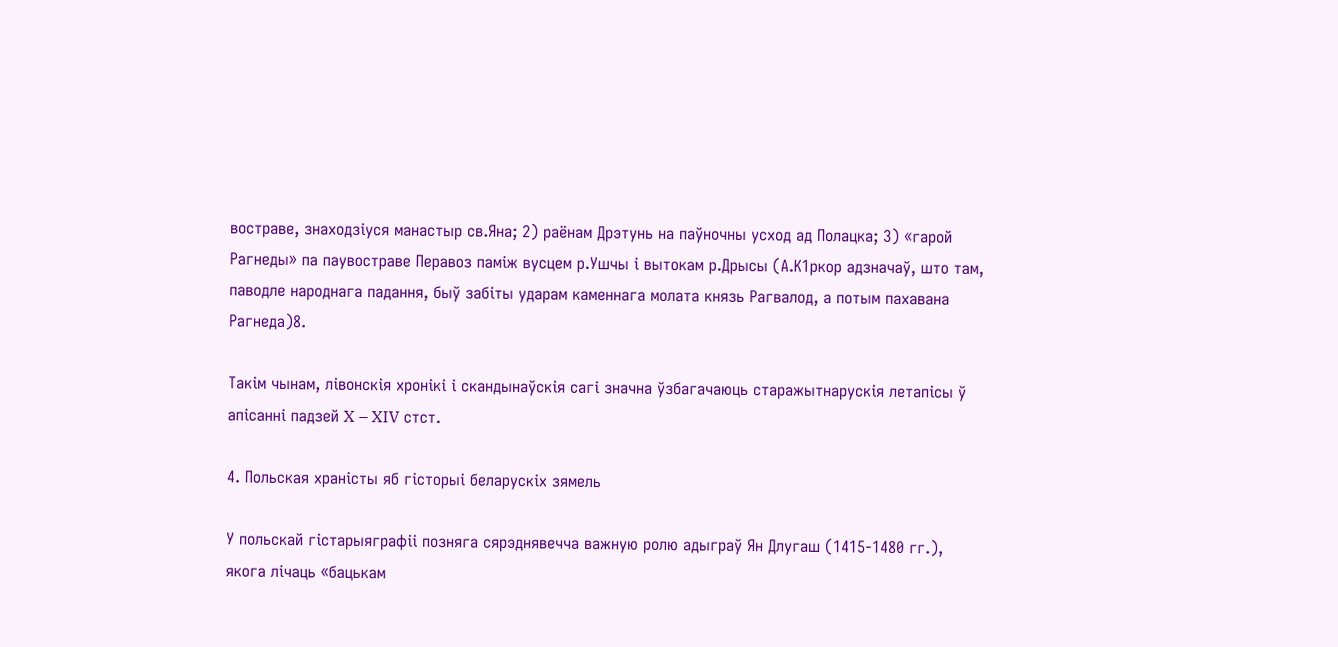востраве, знаходзіуся манастыр св.Яна; 2) раёнам Дрэтунь на паўночны усход ад Полацка; 3) «гарой Рагнеды» па паувостраве Перавоз паміж вусцем р.Ушчы і вытокам р.Дрысы (А.К1ркор адзначаў, што там, паводле народнага падання, быў забіты ударам каменнага молата князь Рагвалод, а потым пахавана Рагнеда)8.

Такім чынам, лівонскія хронікі і скандынаўскія сагі значна ўзбагачаюць старажытнарускія летапісы ў апісанні падзей X – XIV стст.

4. Польская храністы яб гісторыі беларускіх зямель

У польскай гістарыяграфіі позняга сярэднявечча важную ролю адыграў Ян Длугаш (1415-1480 гг.), якога лічаць «бацькам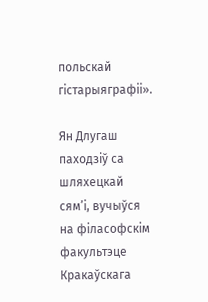польскай гістарыяграфіі».

Ян Длугаш паходзіў са шляхецкай сям’і, вучыўся на філасофскім факультэце Кракаўскага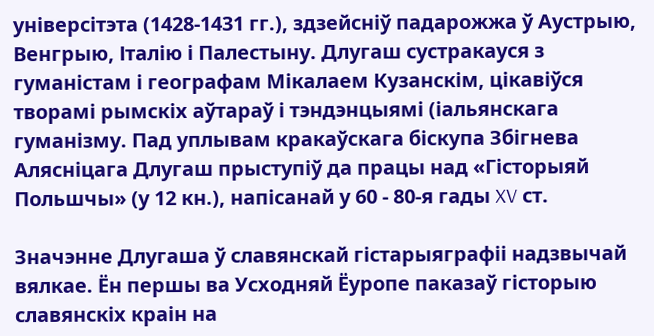універсітэта (1428-1431 гг.), здзейсніў падарожжа ў Аустрыю, Венгрыю, Італію і Палестыну. Длугаш сустракауся з гуманістам і географам Мікалаем Кузанскім, цікавіўся творамі рымскіх аўтараў і тэндэнцыямі (іальянскага гуманізму. Пад уплывам кракаўскага біскупа Збігнева Алясніцага Длугаш прыступіў да працы над «Гісторыяй Польшчы» (у 12 кн.), напісанай у 60 - 80-я гады XV ст.

Значэнне Длугаша ў славянскай гістарыяграфіі надзвычай вялкае. Ён першы ва Усходняй Ёуропе паказаў гісторыю славянскіх краін на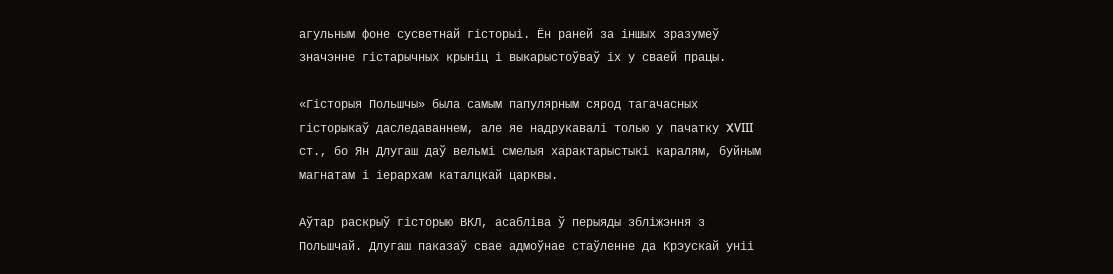агульным фоне сусветнай гісторыі. Ён раней за іншых зразумеў значэнне гістарычных крыніц і выкарыстоўваў іх у сваей працы.

«Гісторыя Польшчы» была самым папулярным сярод тагачасных гісторыкаў даследаваннем, але яе надрукавалі толью у пачатку XVIII ст., бо Ян Длугаш даў вельмі смелыя характарыстыкі каралям, буйным магнатам і іерархам каталцкай царквы.

Аўтар раскрыў гісторыю ВКЛ, асабліва ў перыяды збліжэння з Польшчай. Длугаш паказаў свае адмоўнае стаўленне да Крэускай уніі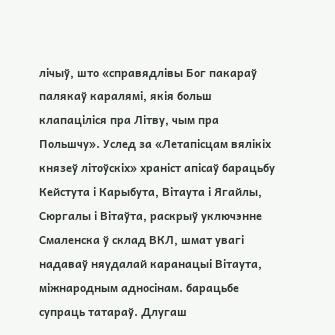лічыў, што «справядлівы Бог пакараў палякаў каралямі, якія больш клапаціліся пра Літву, чым пра Польшчу». Услед за «Летапісцам вялікіх князеў літоўскіх» храніст апісаў барацьбу Кейстута і Карыбута, Вітаута і Ягайлы, Сюргалы і Вітаўта, раскрыў уключэнне Смаленска ў склад ВКЛ, шмат увагі надаваў няудалай каранацыі Вітаута, міжнародным адносінам. барацьбе супраць татараў. Длугаш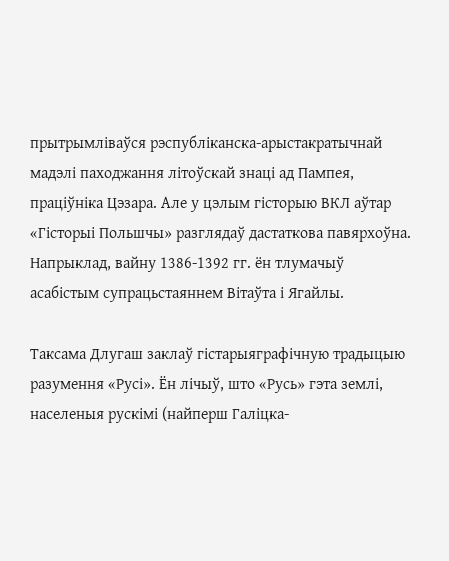прытрымліваўся рэспубліканска-арыстакратычнай мадэлі паходжання літоўскай знаці ад Пампея, праціўніка Цэзара. Але у цэлым гісторыю ВКЛ аўтар «Гісторыі Польшчы» разглядаў дастаткова павярхоўна. Напрыклад, вайну 1386-1392 гг. ён тлумачыў асабістым супрацьстаяннем Вітаўта і Ягайлы.

Таксама Длугаш заклаў гістарыяграфічную традыцыю разумення «Русі». Ён лічыў, што «Русь» гэта землі, населеныя рускімі (найперш Галіцка-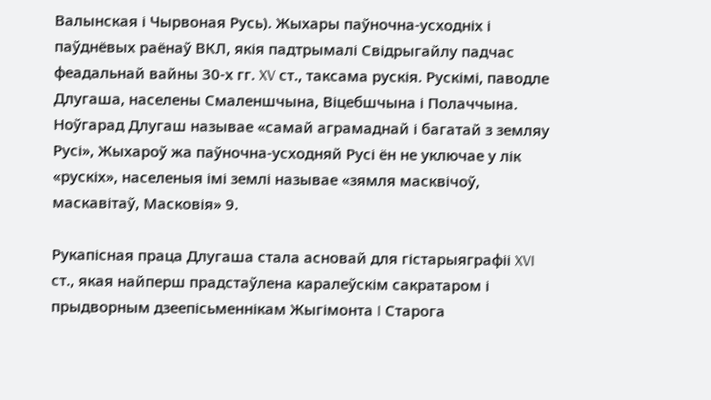Валынская і Чырвоная Русь). Жыхары паўночна-усходніх і паўднёвых раёнаў ВКЛ, якія падтрымалі Свідрыгайлу падчас феадальнай вайны 30-х гг. XV ст., таксама рускія. Рускімі, паводле Длугаша, населены Смаленшчына, Віцебшчына і Полаччына. Ноўгарад Длугаш называе «самай аграмаднай і багатай з земляу Русі», Жыхароў жа паўночна-усходняй Русі ён не уключае у лік «рускіх», населеныя імі землі называе «зямля масквічоў, маскавітаў, Масковія» 9.

Рукапісная праца Длугаша стала асновай для гістарыяграфіі XVI ст., якая найперш прадстаўлена каралеўскім сакратаром і прыдворным дзеепісьменнікам Жыгімонта I Старога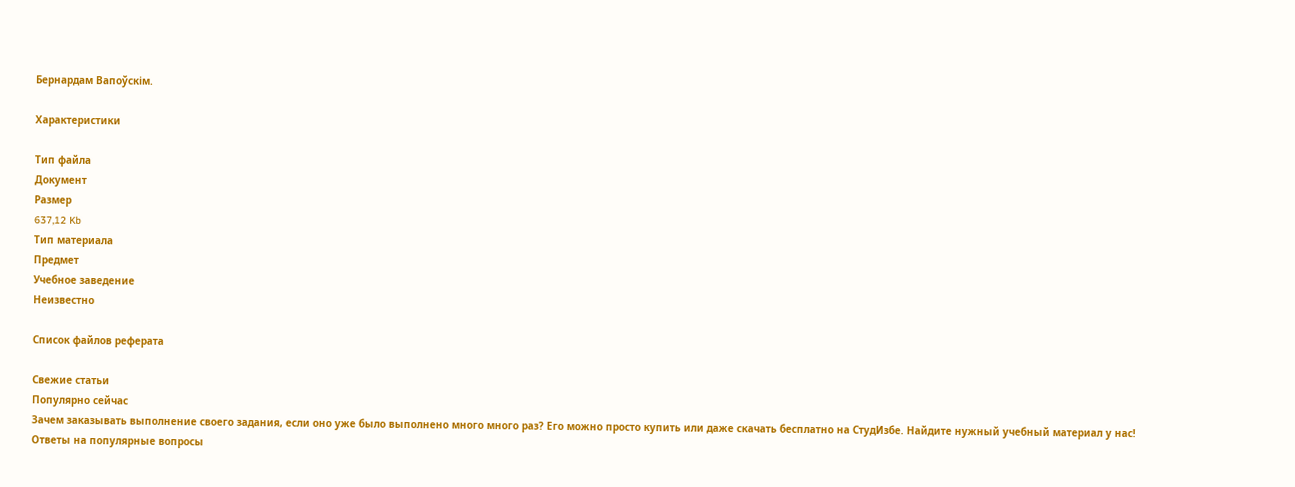Бернардам Вапоўскім.

Характеристики

Тип файла
Документ
Размер
637,12 Kb
Тип материала
Предмет
Учебное заведение
Неизвестно

Список файлов реферата

Свежие статьи
Популярно сейчас
Зачем заказывать выполнение своего задания, если оно уже было выполнено много много раз? Его можно просто купить или даже скачать бесплатно на СтудИзбе. Найдите нужный учебный материал у нас!
Ответы на популярные вопросы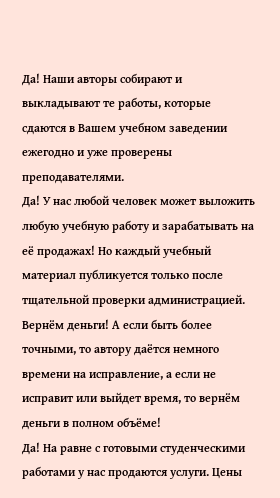Да! Наши авторы собирают и выкладывают те работы, которые сдаются в Вашем учебном заведении ежегодно и уже проверены преподавателями.
Да! У нас любой человек может выложить любую учебную работу и зарабатывать на её продажах! Но каждый учебный материал публикуется только после тщательной проверки администрацией.
Вернём деньги! А если быть более точными, то автору даётся немного времени на исправление, а если не исправит или выйдет время, то вернём деньги в полном объёме!
Да! На равне с готовыми студенческими работами у нас продаются услуги. Цены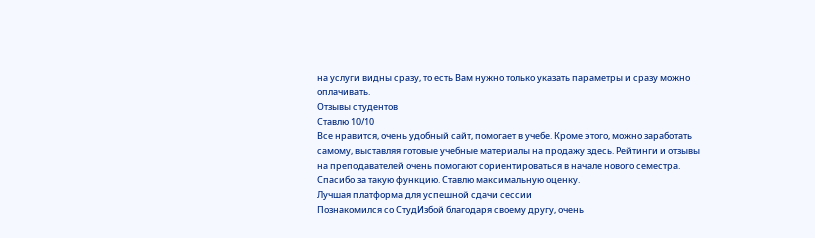на услуги видны сразу, то есть Вам нужно только указать параметры и сразу можно оплачивать.
Отзывы студентов
Ставлю 10/10
Все нравится, очень удобный сайт, помогает в учебе. Кроме этого, можно заработать самому, выставляя готовые учебные материалы на продажу здесь. Рейтинги и отзывы на преподавателей очень помогают сориентироваться в начале нового семестра. Спасибо за такую функцию. Ставлю максимальную оценку.
Лучшая платформа для успешной сдачи сессии
Познакомился со СтудИзбой благодаря своему другу, очень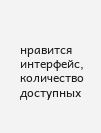нравится интерфейс, количество доступных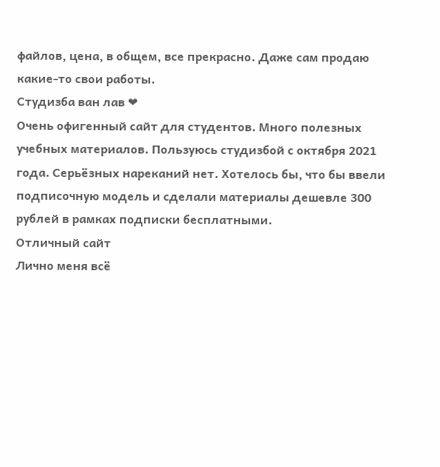файлов, цена, в общем, все прекрасно. Даже сам продаю какие-то свои работы.
Студизба ван лав ❤
Очень офигенный сайт для студентов. Много полезных учебных материалов. Пользуюсь студизбой с октября 2021 года. Серьёзных нареканий нет. Хотелось бы, что бы ввели подписочную модель и сделали материалы дешевле 300 рублей в рамках подписки бесплатными.
Отличный сайт
Лично меня всё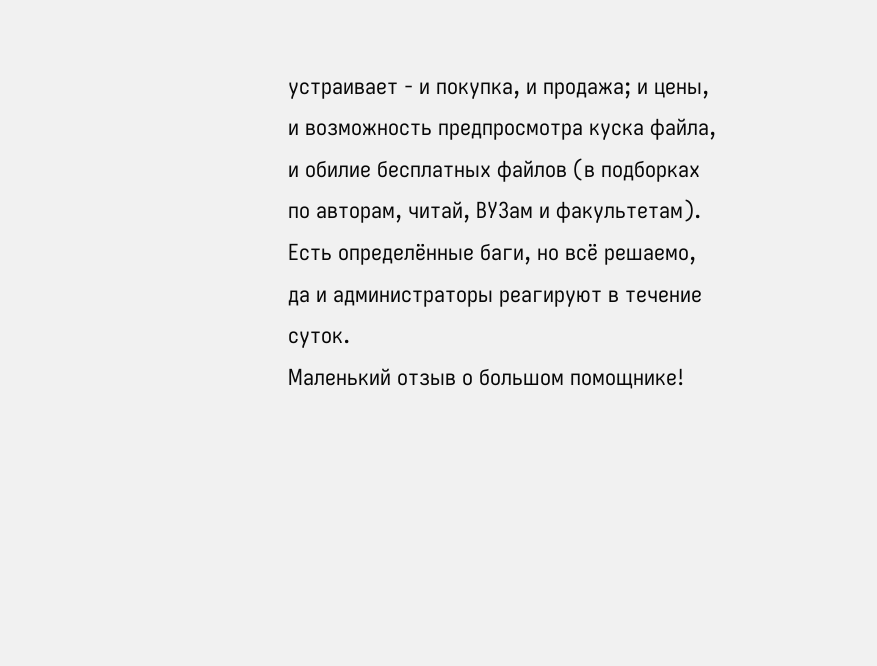устраивает - и покупка, и продажа; и цены, и возможность предпросмотра куска файла, и обилие бесплатных файлов (в подборках по авторам, читай, ВУЗам и факультетам). Есть определённые баги, но всё решаемо, да и администраторы реагируют в течение суток.
Маленький отзыв о большом помощнике!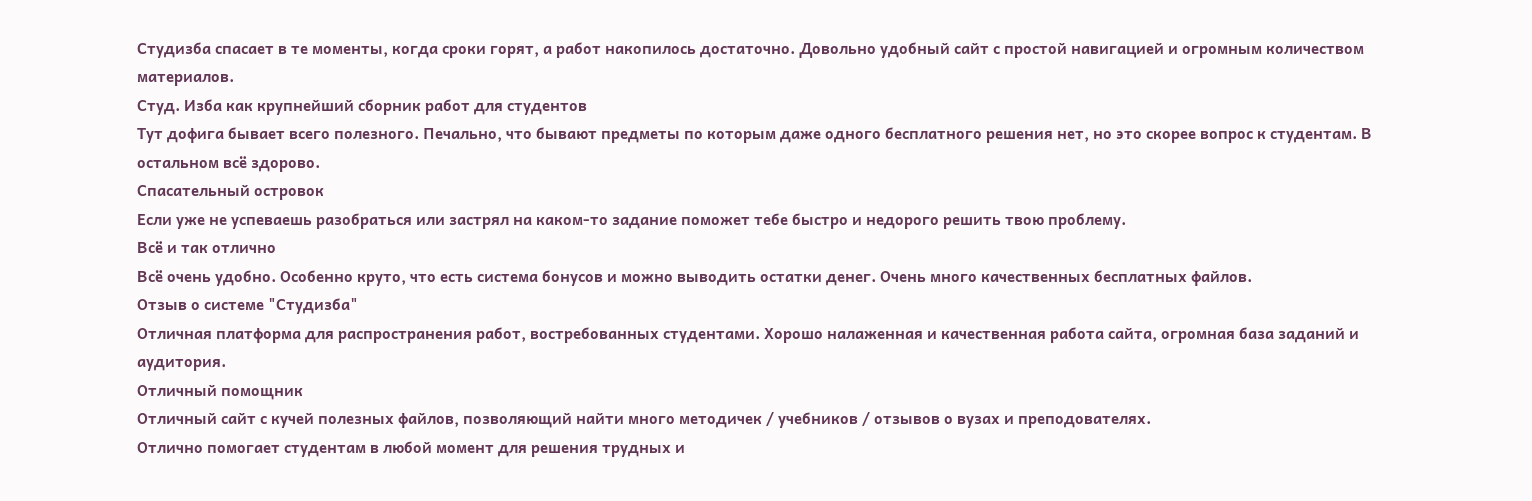Студизба спасает в те моменты, когда сроки горят, а работ накопилось достаточно. Довольно удобный сайт с простой навигацией и огромным количеством материалов.
Студ. Изба как крупнейший сборник работ для студентов
Тут дофига бывает всего полезного. Печально, что бывают предметы по которым даже одного бесплатного решения нет, но это скорее вопрос к студентам. В остальном всё здорово.
Спасательный островок
Если уже не успеваешь разобраться или застрял на каком-то задание поможет тебе быстро и недорого решить твою проблему.
Всё и так отлично
Всё очень удобно. Особенно круто, что есть система бонусов и можно выводить остатки денег. Очень много качественных бесплатных файлов.
Отзыв о системе "Студизба"
Отличная платформа для распространения работ, востребованных студентами. Хорошо налаженная и качественная работа сайта, огромная база заданий и аудитория.
Отличный помощник
Отличный сайт с кучей полезных файлов, позволяющий найти много методичек / учебников / отзывов о вузах и преподователях.
Отлично помогает студентам в любой момент для решения трудных и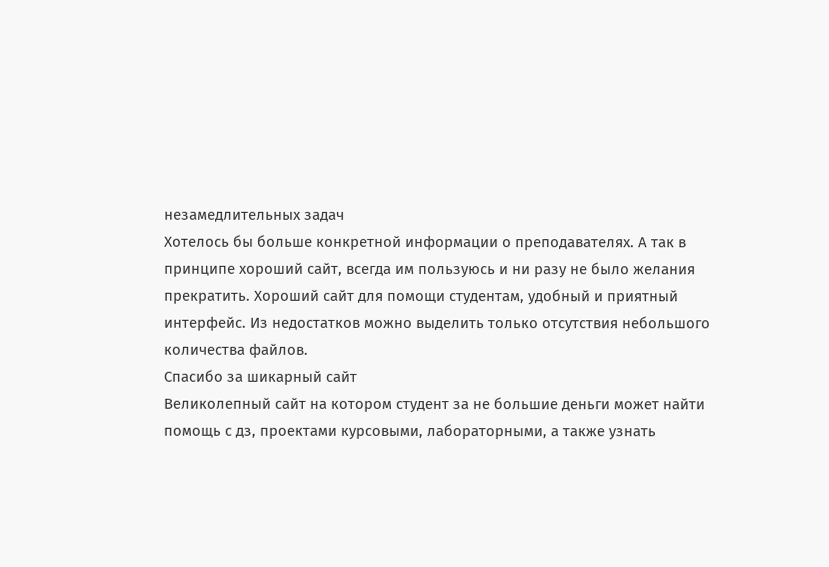незамедлительных задач
Хотелось бы больше конкретной информации о преподавателях. А так в принципе хороший сайт, всегда им пользуюсь и ни разу не было желания прекратить. Хороший сайт для помощи студентам, удобный и приятный интерфейс. Из недостатков можно выделить только отсутствия небольшого количества файлов.
Спасибо за шикарный сайт
Великолепный сайт на котором студент за не большие деньги может найти помощь с дз, проектами курсовыми, лабораторными, а также узнать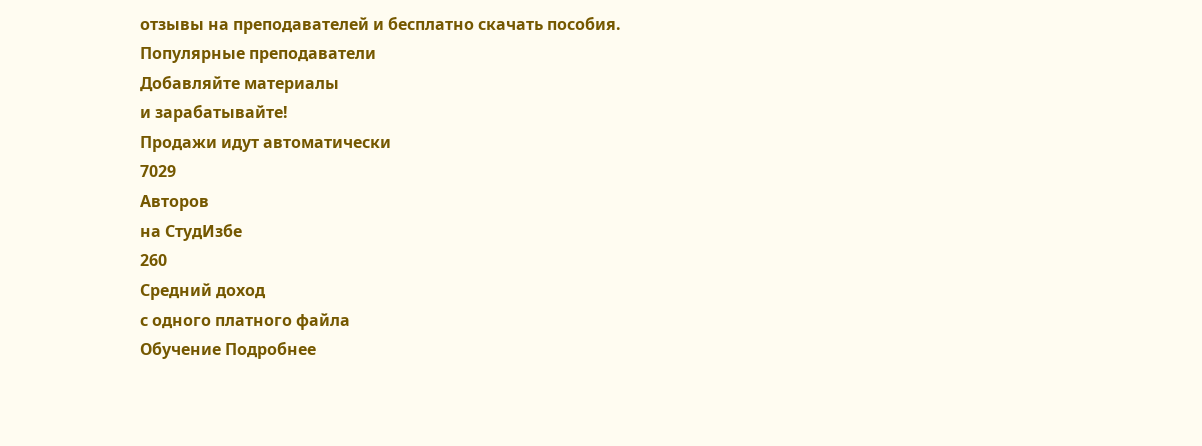отзывы на преподавателей и бесплатно скачать пособия.
Популярные преподаватели
Добавляйте материалы
и зарабатывайте!
Продажи идут автоматически
7029
Авторов
на СтудИзбе
260
Средний доход
с одного платного файла
Обучение Подробнее